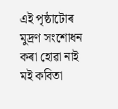এই পৃষ্ঠাটোৰ মুদ্ৰণ সংশোধন কৰা হোৱা নাই
মই কবিতা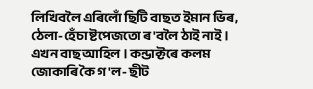লিখিবলৈ এৰিলোঁ ছিটি বাছত ইমান ভিৰ, ঠেলা-হেঁচা ষ্টপেজতো ৰ'বলৈ ঠাই নাই । এখন বাছ আহিল । কন্ডাক্টৰে কলম জোকাৰি কৈ গ'ল- ছীট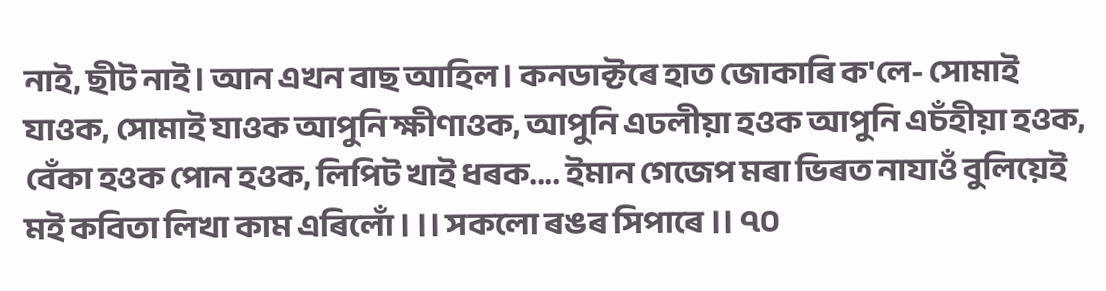নাই, ছীট নাই। আন এখন বাছ আহিল। কনডাক্টৰে হাত জোকাৰি ক'লে- সোমাই যাওক, সোমাই যাওক আপুনি ক্ষীণাওক, আপুনি এঢলীয়া হওক আপুনি এচঁহীয়া হওক, বেঁকা হওক পোন হওক, লিপিট খাই ধৰক.... ইমান গেজেপ মৰা ভিৰত নাযাওঁ বুলিয়েই মই কবিতা লিখা কাম এৰিলোঁ । ।। সকলো ৰঙৰ সিপাৰে ।। ৭০